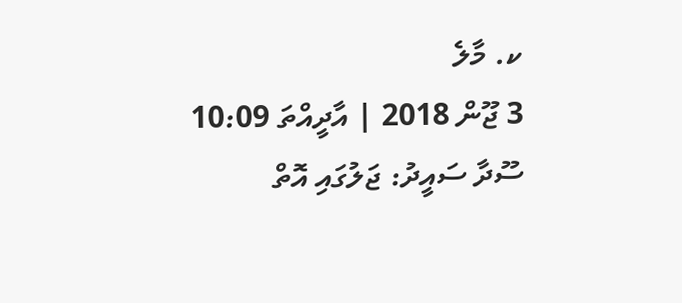ކ. މާލެ
3 ޖޫން 2018 | އާދީއްތަ 10:09
ސޫދާ ސައީދު: ޖަލުގައި އޮތް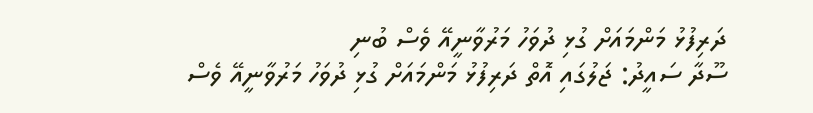ދަރިފުޅު މަންމައަށް ގުޅި ދުވަހު މަރުވާނީއޭ ވެސް ބުނި
ސޫދާ ސައީދު: ޖަލުގައި އޮތް ދަރިފުޅު މަންމައަށް ގުޅި ދުވަހު މަރުވާނީއޭ ވެސް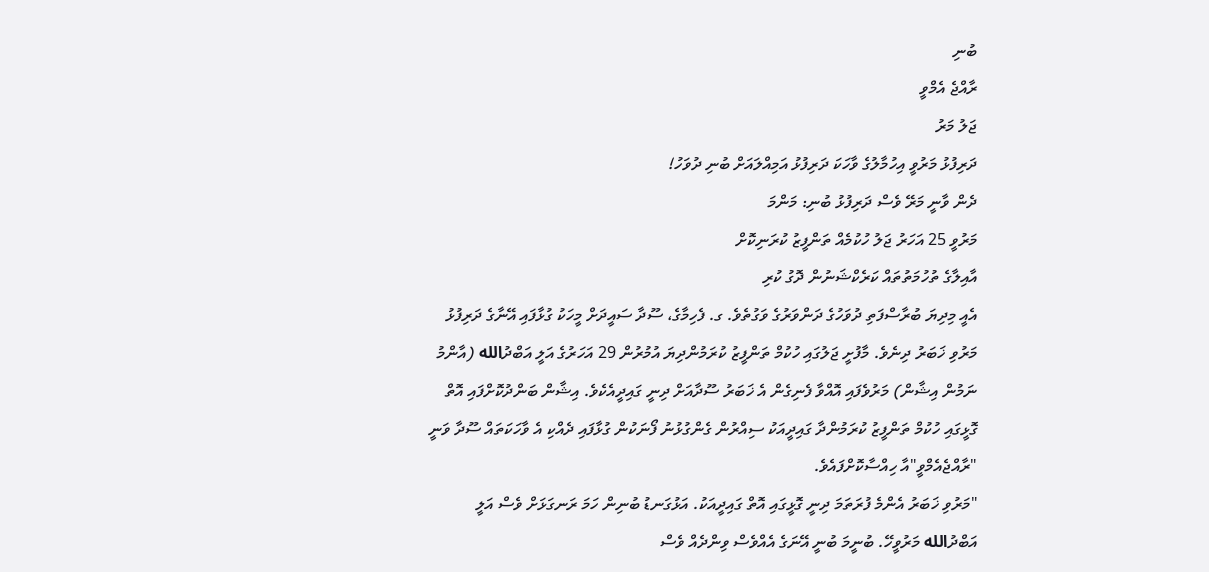ބުނި
ރާއްޖެ އެމްވީ
ޖަލު މަރު
ދަރިފުޅު މަރުވީ އިހުމާލުގެ ވާހަކަ ދަރިފުޅު އަމިއްލައަށް ބުނި ދުވަހު!
ދެން ވާނީ މަރޭ ވެސް ދަރިފުޅު ބުނި: މަންމަ
މަރުވީ 25 އަހަރު ޖަލު ހުކުމެއް ތަންފީޒު ކުރަނިކޮށް
އާއިލާގެ ތުހުމަތުތައް ކަރެކްޝަނުން ދޮގު ކުރި
އެއީ މިދިޔަ ބުރާސްފަތި ދުވަހުގެ ދަންވަރުގެ ވަގުތެވެ. ގ. ފެހިމާގެ، ސޫދާ ސައީދަށް މީހަކު ގުޅާފައި އޭނާގެ ދަރިފުޅު މަރުވި ޚަބަރު ދިނެވެ. މާފުށީ ޖަލުގައި ހުކުމް ތަންފީޒު ކުރަމުންދިޔަ އުމުރުން 29 އަހަރުގެ އަލީ އަބްދުالله (އާންމު ނަމުން އިޝާން) މަރުވެފައި އޮއްވާ ފެނިގެން އެ ޚަބަރު ސޫދާއަށް ދިނީ ގައިދީއެކެވެ. އިޝާން ބަންދުކޮށްފައި އޮތް ގޮޅީގައި ހުކުމް ތަންފީޒު ކުރަމުންދާ ގައިދީއަކު ސިއްރުން ގެންގުޅުނު ފޯނަކުން ގުޅާފައި ދެއްކި އެ ވާހަކަތައް ސޫދާ ވަނީ "ރާއްޖެއެމްވީ"އާ ހިއްސާކޮށްފައެވެ.
"މަރުވި ޚަބަރު އެންމެ ފުރަތަމަ ދިނީ ގޮޅީގައި އޮތް ގައިދީއަކު. އަޅުގަނޑު ބުނިން ހަމަ ރަނގަޅަށް ވެސް އަލީ އަބްދުالله މަރުވީހޭ. ބުނީމަ ބުނީ އޭނަގެ އެއްވެސް ވިންދެއް ވެސް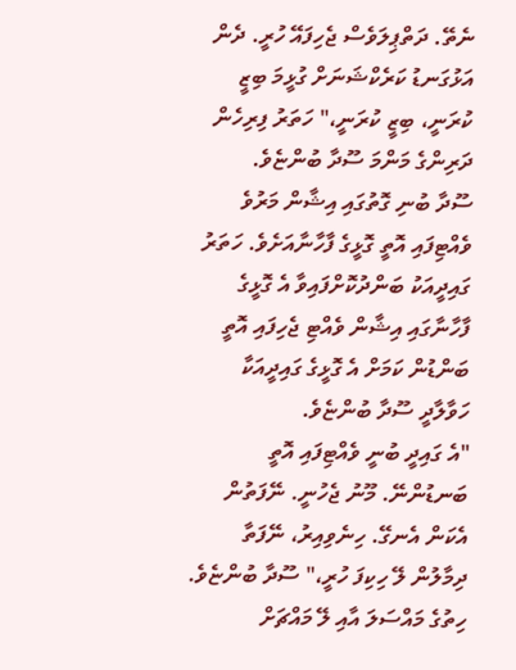ނެތޭ. ދަތްޕިލަވެސް ޖެހިފައޭ ހުރީ. ދެން އަޅުގަނޑު ކަރެކްޝަނަށް ގުޅީމަ ބިޒީ ކުރަނީ، ބިޒީ ކުރަނީ،" ހަތަރު ފިރިހެން ދަރިންގެ މަންމަ ސޫދާ ބުންޏެވެ.
ސޫދާ ބުނި ގޮތުގައި އިޝާން މަރުވެ ވެއްޓިފައި އޮތީ ގޮޅީގެ ފާހާނާއަށެވެ. ހަތަރު ގައިދީއަކު ބަންދުކޮށްފައިވާ އެ ގޮޅީގެ ފާހާނާގައި އިޝާން ވެއްޓި ޖެހިފައި އޮތީ ބަންޑުން ކަމަށް އެ ގޮޅީގެ ގައިދީއަކާ ހަވާލާދީ ސޫދާ ބުންޏެވެ.
"އެ ގައިދީ ބުނީ ވެއްޓިފައި އޮތީ ބަނޑުންނޭ. މޫނު ޖެހުނީ. ނޭފަތުން އެކަން އެނގޭ. ހިނެވިއިރު، ނޭފަތާ ދިމާލުން ލޭ ހިކިފަ ހުރީ،" ސޫދާ ބުންޏެވެ.
ހިތުގެ މައްސަލަ އާއި ލޭ މައްޗަށް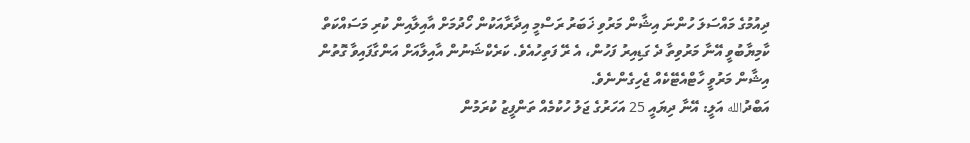ދިއުމުގެ މައްސަލަ ހުންނަ އިޝާން މަރުވި ޚަބަރު ރަސްމީ އިދާރާއަކުން ހޯދުމަށް އާއިލާއިން ކުރި މަސައްކަތް ކާމިޔާބުވީ އޭނާ މަރުވިތާ ދެ ގަޑިއިރު ފަހުން، އެ ރޭ ފަތިހުއެވެ. ކަރެކްޝަނުން އާއިލާއަށް އަންގާފައިވާ ގޮތުން އިޝާން މަރުވީ ހާޓްއެޓޭކެއް ޖެހިގެންނެވެ.
އަބްދުالله އަލީ: އޭނާ ދިޔައީ 25 އަހަރުގެ ޖަލު ހުކުމެއް ތަންފީޒު ކުރަމުން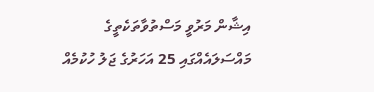އިޝާން މަރުވީ މަސްތުވާތަކެތީގެ މައްސަލައެއްގައި 25 އަހަރުގެ ޖަލު ހުކުމެއް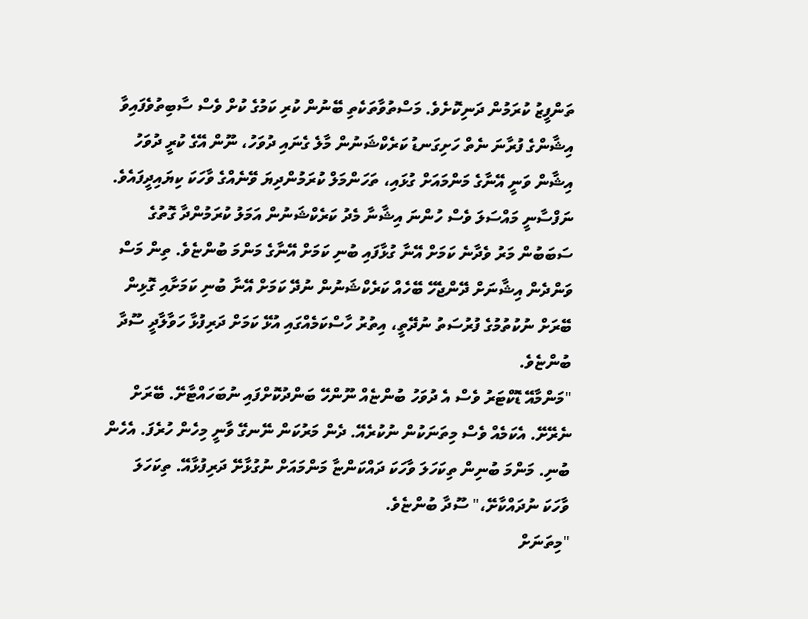ތަންފީޒު ކުރަމުން ދަނިކޮށެވެ. މަސްތުވާތަކެތި ބޭނުން ކުރި ކަމުގެ ކުށް ވެސް ސާބިތުވެފައިވާ އިޝާންގެ ފުރާނަ ނެތް ހަށިގަނޑު ކަރެކްޝަނުން މާލެ ގެނައި ދުވަހު، ނޫން އޭގެ ކުރީ ދުވަހު އިޝާން ވަނީ އޭނާގެ މަންމައަށް ގުޅައި، ތަހަންމަލް ކުރަމުންދިޔަ ވޭނެއްގެ ވާހަކަ ކިޔައިދީފައެވެ.
ނަފްސާނީ މައްސަލަ ވެސް ހުންނަ އިޝާނާ މެދު ކަރެކްޝަނުން އަމަލު ކުރަމުންދާ ގޮތުގެ ސަބަބުން މަރު ވެދާނެ ކަމަށް އޭނާ ގުޅާފައި ބުނި ކަމަށް އޭނާގެ މަންމަ ބުންޏެވެ. ތިން މަސް ވަންދެން އިޝާނަށް ދޭންޖެހޭ ބޭހެއް ކަރެކްޝަނުން ނުދޭ ކަމަށް އޭނާ ބުނި ކަމަށާއި ގޮޅިން ބޭރަށް ނުކުތުމުގެ ފުރުސަތު ނުދޭތީ، އިތުރު ހާސްކަމެއްގައި އުޅޭ ކަމަށް ދަރިފުޅާ ހަވާލާދީ ސޫދާ ބުންޏެވެ.
"މަންމާއޭ ޑޮކްޓަރު ވެސް އެ ދުވަހު ބުންޏެއް ނޫންހޭ ބަންދުކޮށްފައި ނުބަހައްޓާށޭ. ބޭރަށް ނެރޭށޭ. އެކަމެއް ވެސް މިތަނަކުން ނުކުރެއޭ. ދެން މަރުކަން ނޭނގޭ ވާނީ މިހެން ހުރެފަ. އެހެން ބުނި. މަންމަ ބުނިން ތިކަހަލަ ވާހަކަ ދައްކަންޏާ މަންމައަށް ނުގުޅާށޭ ދަރިފުޅާއޭ. ތިކަހަލަ ވާހަކަ ނުދައްކާށޭ،" ސޫދާ ބުންޏެވެ.
"މިތަނަށް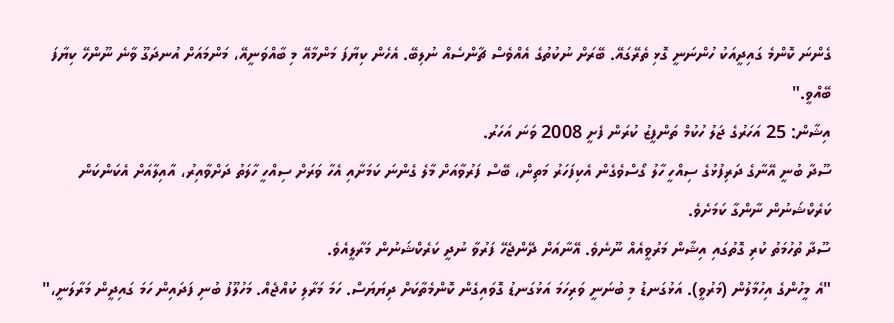ގެންނަ ކޮންމެ ގައިދީއަކު ހުންނަނީ ގޮޅި ތެރޭގައޭ. ބޭރަށް ނުކުތުގެ އެއްވެސް ޗާންސެއް ނުލިބޭ. އެހެން ކިޔާފަ މަންމާއޭ މި ބާއްވަނީއޭ، މަންމައަށް އުނދަގޫ ވާނެ ނޫންހޭ ކިޔާފަ ބޭއްވީ."
އިޝާން: 25 އަހަރުގެ ޖަލު ހުކުމް ތަންފީޒު ކުރަން ފެށީ 2008 ވަނަ އަހަރު.
ސޫދާ ބުނީ އޭނާގެ ދަރިފުޅުގެ ސިއްހީ ހާލު ގޯސްވެގެން އެކިފަހަރު މަތިން، ބޭސް ފަރުވާއަށް މާލެ ގެންނަ ކަމަށާއި އެހާ ވަރަށް ސިއްހީ ހާލަތު ދަށްވާއިރު، އާއިލާއަށް އެކަންކަން ކަރެކްޝަނުން ނާންގާ ކަމަށެވެ.
ސޫދާ ތުހުމަތު ކުރި ގޮތުގައި އިޝާން މަރުވީއެއް ނޫނެވެ. އޭނާއަށް ދޭންޖެހޭ ފަރުވާ ނުދީ ކަރެކްޝަނުން މަރާލީއެވެ.
"އެ މީހުންގެ އިހުމާލުން (މަރުވީ). އަޅުގަނޑު މި ބުނަނީ ވަރިހަމަ އަޅުގަނޑު ގޮވައިގެން ކޮންމެތާކަށް ދިޔަޔަސް. ހަމަ މަރާލި ކުއްޖެއް. މަހުލޫފު ބުނި ފަދައިން ހަމަ ގައިދީން މަރާލަނީ،"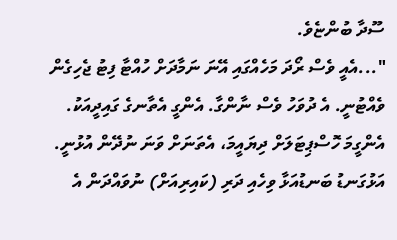ސޫދާ ބުންޏެވެ.
"...އެއީ ވެސް ރޯދަ މަހެއްގައި އޭނަ ނަމާދަށް ހުއްޓާ ފިޓު ޖެހިގެން ވެއްޓުނީ. އެ ދުވަހު ވެސް ނާންގާ. އެންގީ އެތާނގެ ގައިދީއަކު. އެންގީމަ ހޮސްޕިޓަލަށް ދިޔައީމަ، އެތަނަށް ވަނަ ނުދޭން އުޅުނީ. އަޅުގަނޑު ބަނޑުއަޅާ ވިހެއި ދަރި (ކައިރިއަށް) ނުވައްދަން އެ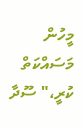މީހުން މަސައްކަތް ކުރީ،" ސޫދާ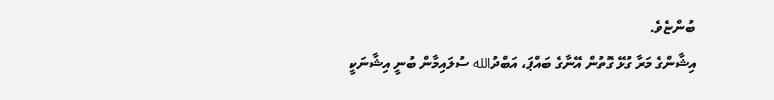ބުންޏެވެ.
އިޝާންގެ މަރާ ގުޅޭ ގޮތުން އޭނާގެ ބައްޕަ، އަބްދުالله ސުލައިމާން ބުނީ އިޝާނަކީ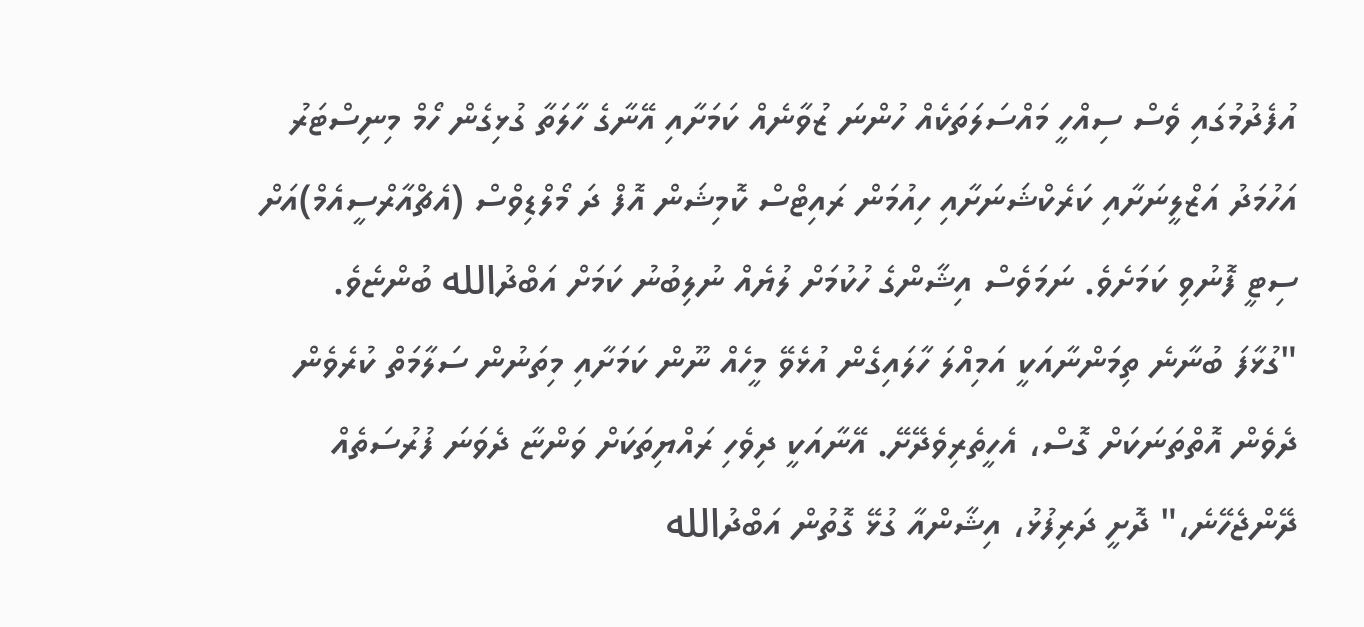އުފެދުމުގައި ވެސް ސިއްހީ މައްސަލަތަކެއް ހުންނަ ޒުވާނެއް ކަމަށާއި އޭނާގެ ހާލަތާ ގުޅިގެން ހޯމް މިނިސްޓަރު އަހުމަދު އަޒްލީނަށާއި ކަރެކްޝަނަށާއި ހިއުމަން ރައިޓްސް ކޮމިޝަން އޮފް ދަ މޯލްޑިވްސް (އެޗްއާރްސީއެމް)އަށް ސިޓީ ފޮނުވި ކަމަށެވެ. ނަމަވެސް އިޝާންގެ ހުކުމަށް ލުޔެއް ނުލިބުނު ކަމަށް އަބްދުالله ބުންޏެވެ.
"ގުޅާފަ ބުނާނެ ތިމަންނާއަކީ އަމިއްލަ ހާލައިގެން އުޅެވޭ މީހެއް ނޫން ކަމަށާއި މިތަނުން ސަލާމަތް ކުރެވެން ދެވެން އޮތްތަނަކަށް ގޮސް، އެހީތެރިވެދޭށޭ. އޭނާއަކީ ދިވެހި ރައްޔިތަކަށް ވަންޏާ ދެވަނަ ފުރުސަތެއް ދޭންޖެހޭނެ،" ދޮށީ ދަރިފުޅު، އިޝާންއާ ގުޅޭ ގޮތުން އަބްދުالله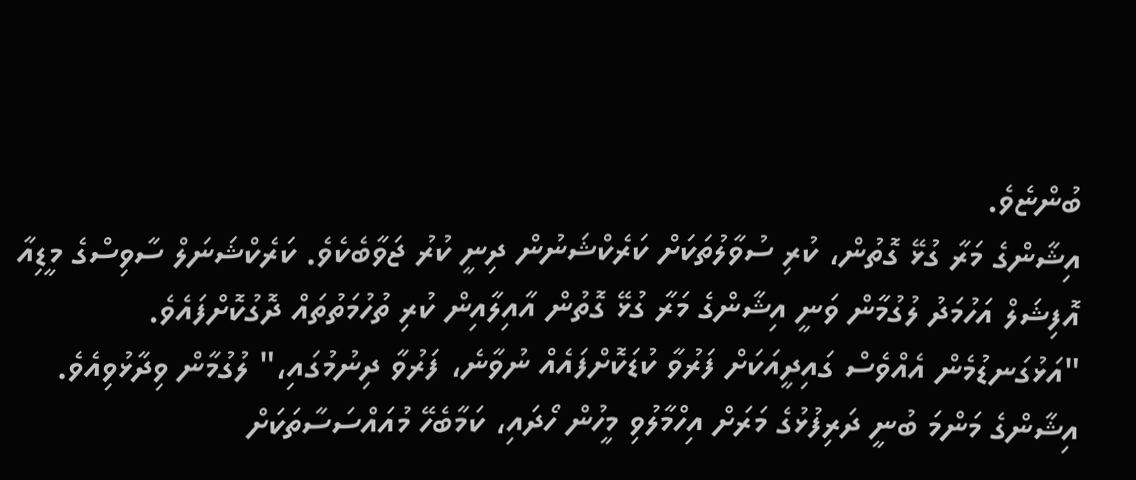ބުންޏެވެ.
އިޝާންގެ މަރާ ގުޅޭ ގޮތުން، ކުރި ސުވާލުތަކަށް ކަރެކްޝަނުން ދިނީ ކުރު ޖަވާބެކެވެ. ކަރެކްޝަނަލް ސާވިސްގެ މީޑިއާ އޮފިޝަލް އަހުމަދު ލުގުމާން ވަނީ އިޝާންގެ މަރާ ގުޅޭ ގޮތުން އާއިލާއިން ކުރި ތުހުމަތުތައް ދޮގުކޮށްފައެވެ.
"އަޅުގަނޑުމެން އެއްވެސް ގައިދީއަކަށް ފަރުވާ ކުޑަކޮށްފައެއް ނުވާނެ، ފަރުވާ ދިނުމުގައި،" ލުގުމާން ވިދާޅުވިއެވެ.
އިޝާންގެ މަންމަ ބުނީ ދަރިފުޅުގެ މަރަށް އިހްމާލުވި މީހުން ހޯދައި، ކަމާބެހޭ މުއައްސަސާތަކަށް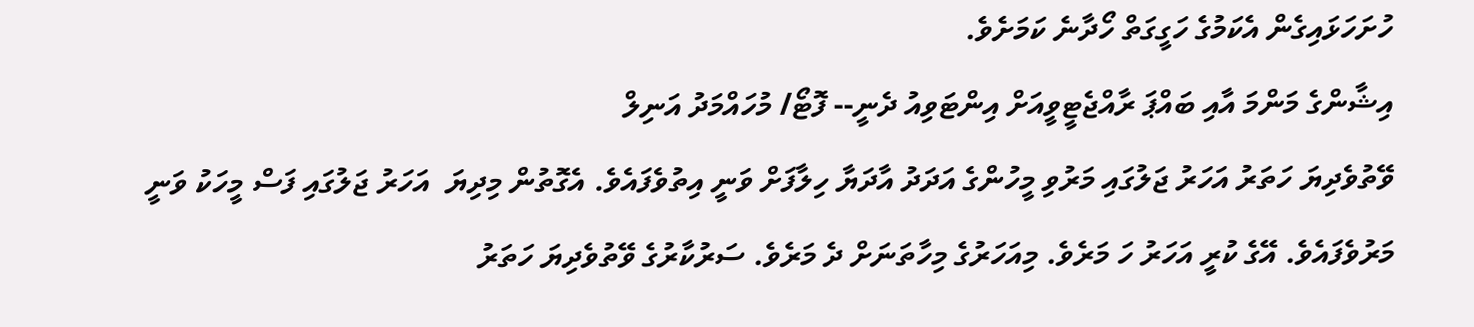ހުށަހަޅައިގެން އެކަމުގެ ހަގީގަތް ހޯދާނެ ކަމަށެވެ.
އިޝާންގެ މަންމަ އާއި ބައްޕަ ރާއްޖެޓީވީއަށް އިންޓަވިއު ދެނީ-- ފޮޓޯ/ މުހައްމަދު އަނިލް
ވޭތުވެދިޔަ ހަތަރު އަހަރު ޖަލުގައި މަރުވި މީހުންގެ އަދަދު އާދަޔާ ހިލާފަށް ވަނީ އިތުވެފައެވެ. އެގޮތުން މިދިޔަ  އަހަރު ޖަލުގައި ފަސް މީހަކު ވަނީ މަރުވެފައެވެ. އޭގެ ކުރީ އަހަރު ހަ މަރެވެ. މިއަހަރުގެ މިހާތަނަށް ދެ މަރެވެ. ސަރުކާރުގެ ވޭތުވެދިޔަ ހަތަރު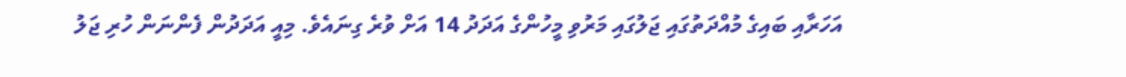އަހަރާއި ބައިގެ މުއްދަތުގައި ޖަލުގައި މަރުވި މީހުންގެ އަދަދު 14 އަށް ވުރެ ގިނައެވެ. މިއީ އަދަދުން ފެންނަން ހުރި ޖަލު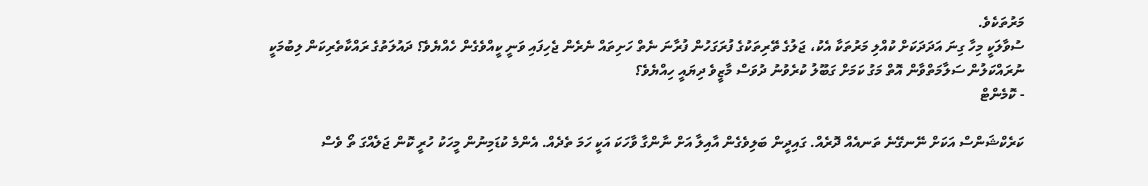މަރުތަކެވެ.
ސުވާލަކީ މިހާ ގިނަ އަދަދަކަށް ކުއްލި މަރުތަކާ އެކު، ޖަލުގެ ތޭރިތަކުގެ ފުރަގަހުން ފުރާނަ ނެތް ހަށިތައް ނެރެން ޖެހިފައި ވަނީ ކީއްވެގެން ހެއްޔެވެ؟ ދައުލަތުގެ ރައްކާތެރިކަން ލިބުމަކީ ނުރައްކަލުން ސަލާމަތްވާން އޮތް މަގު ކަމަށް ގަބޫލު ކުރެވުނު ދުވަސް މާޒީވެ ދިޔައީ ހިއްޔެވެ؟
- ކޮމެންޓް

ކަރެކްޝަންސް އަކަށް ނޭނގޭނެ ތަނއެއް ދޮރެއް. ގައިދީން ބަލިވެގެން އާއިލާ އަށް ނާންގާ ވާހަކަ އަކީ ހަމަ ތެދެއް. އެންމެ ކުޑަމިނުން މީހަކު ހުރީ ކޮން ޖަލެއްގަ ތޯ ވެސް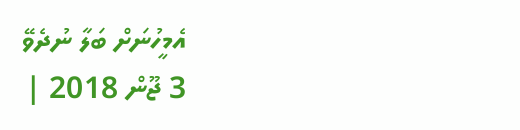އެމީހުނަށް ބަލާ ނުދެވޭ
3 ޖޫން 2018 |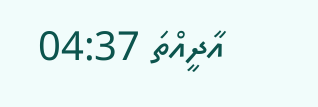އާދީއްތަ 04:37